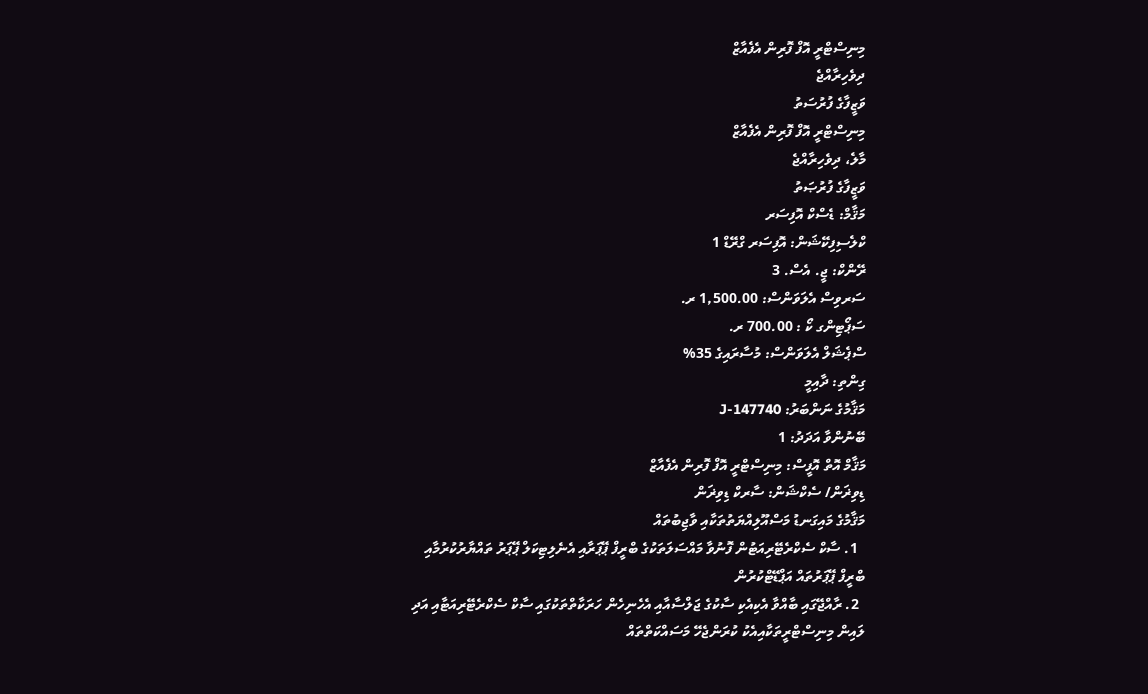މިނިސްޓްރީ އޮފް ފޮރިން އެފެއާޒް
ދިވެހިރާއްޖެ
ވަޒީފާގެ ފުރުސަތު
މިނިސްޓްރީ އޮފް ފޮރިން އެފެއާޒް
މާލެ، ދިވެހިރާއްޖެ
ވަޒީފާގެ ފުރުޞަތު
މަޤާމް: ޑެސްކް އޮފިސަރ
ކްލެސިފިކޭޝަން: އޮފިސަރ ގްރޭޑް 1
ރޭންކް: ޖީ. އެސް. 3
ސަރވިސް އެލަވަންސް: 1,500.00 ރ.
ސަޕޯޓިންގ ކޯ : 700.00 ރ.
ސްޕެޝަލް އެލަވަންސް: މުސާރައިގެ 35%
ގިންތި: ދާއިމީ
މަޤާމުގެ ނަންބަރު: J-147740
ބޭނުންވާ އަދަދު: 1
މަޤާމް އޮތް އޮފީސް: މިނިސްޓްރީ އޮފް ފޮރިން އެފެއާޒް
ޑިވިޜަން/ ސެކްޝަން: ސާރކް ޑިވިޜަން
މަޤާމުގެ މައިގަނޑު މަސްއޫލިއްޔަތުތަކާއި ވާޖިބުތައް
  1. ސާކް ސެކްރެޓޭރިއަޓުން ފޮނުވާ މައްސަލަތަކުގެ ބްރީފް ޕޭޕަރާއި އެނެލިޓިކަލް ޕޭޕަރު ތައްޔާރުކުރުމާއި ބްރީފް ޕޭޕަރުތައް އަޕްޑޭޓްކުރުން
  2. ރާއްޖޭގައި ބާއްވާ އެކިއެކި ސާކުގެ ޖަލްސާއާއި އެހެނިހެން ހަރަކާތްތަކުގައި ސާކް ސެކްރެޓޭރިއަޓާއި އަދި ލައިން މިނިސްޓްރީތަކާއިއެކު ކުރަންޖެހޭ މަސައްކަތްތައް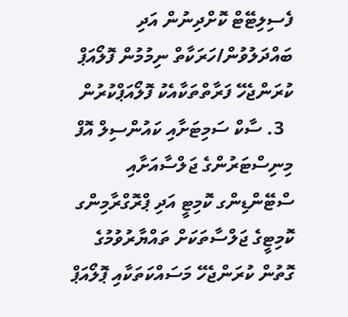ފެސިލިޓޭޓް ކޮށްދިނުން އަދި ބައްދަލުވުން/ހަރަކާތް ނިމުމުން ފޮލޯއަޕް ކުރަންޖެހޭ ފަރާތްތަކާއެކު ފޮލޯއަޕްކުރުން
  3. ސާކް ސަމިޓަށާއި ކައުންސިލް އޮފް މިނިސްޓަރުންގެ ޖަލްސާއަށާއި ސްޓޭންޑިންގ ކޮމިޓީ އަދި ޕްރޮގްރާމިންގ ކޮމިޓީގެ ޖަލްސާތަކަށް ތައްޔާރުވުމުގެ ގޮތުން ކުރަންޖެހޭ މަސައްކަތަކާއި ޕޮލޯއަޕް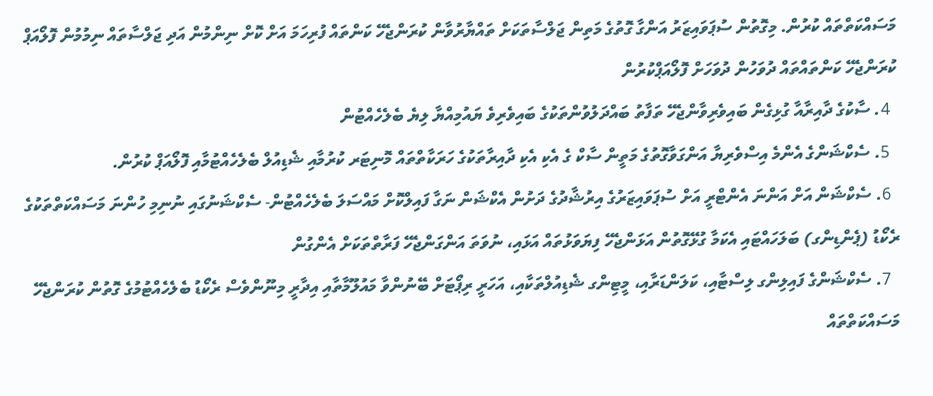މަސައްކަތްތައް ކުރުން. މިގޮތުން ސުޕަވައިޒަރު އަންގާ ގޮތުގެ މަތިން ޖަލްސާތަކަށް ތައްޔާރުވާން ކުރަންޖެހޭ ކަންތައް ފުރިހަމަ އަށް ކޮށް ނިންމުން އަދި ޖަލްސާތައް ނިމުމުން ފޮލޯއަޕް ކުރަންޖެހޭ ކަންތައްތައް ދުވަހުން ދުވަހަށް ފޮލޯއަޕްކުރުން
  4. ސާކުގެ ދާއިރާއާ ގުޅިގެން ބައިވެރިވާންޖެހޭ ތަފާތު ބައްދަލުވުންތަކުގެ ބައިވެރިވެ ޔައުމިއްޔާ ލިޔެ ބެލެހެއްޓުން
  5. ސެކްޝަންގެ އެންމެ އިސްވެރިޔާ އަންގަވާގޮތުގެ މަތީން ސާކް ގެ އެކި އެކި ދާއިރާތަކުގެ ހަރަކާތްތައް މޮނިޓަރ ކުރުމާއި ޝެޑިއުލް ބެލެހެއްޓުމާއި ފޮލޯއަޕް ކުރުން.
  6. ސެކްޝަން އަށް އަންނަ އެންޓްރީ އަށް ސުޕަވައިޒަރުގެ އިރުޝާދުގެ ދަށުން އެކްޝަން ނަގާ ފައިލްކޮށް މައްސަލަ ބެލެހެއްޓުން- ސެކްޝަނުގައި ނުނިމި ހުންނަ މަސައްކަތްތަކުގެ ރެކޯޑު (ޕެންޑިންގ) ބަލަހައްޓައި އެކަމާ ގުޅޭގޮތުން އަޅަންޖެހޭ ފިޔަވަޅުތައް އަޅައި، ނުވަތަ އަންގަންޖެހޭ ފަރާތްތަކަށް އެންގުން
  7. ސެކްޝަންގެ ފައިލިންގ ލިސްޓާއި، ކަލަންޑަރާއި، މީޓިންގ ޝެޑިއުލްތަކާއި، އަހަރީ ރިޕޯޓަށް ބޭނުންވާ މައުލޫމާތާއި އިދާރީ މިނޫންވެސް ރެކޯޑު ބެލެހެއްޓުމުގެ ގޮތުން ކުރަންޖެހޭ މަސައްކަތްތައް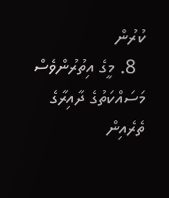ކުރުން
  8. މީގެ އިތުރުންވެސް މަސައްކަތުގެ ދާއިރާގެ ތެރެއިން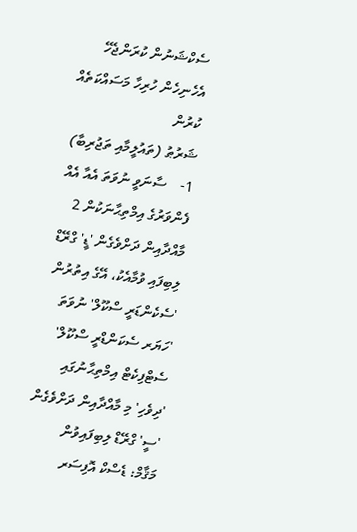ސެކްޝަނުން ކުރަންޖެހޭ އެހެނިހެން ހުރިހާ މަސައްކަތެއް ކުރުން
ޝަރުޠު (ތައުލީމާއި ތަޖުރިބާ)
1-    ސާނަވީ ނުވަތަ އެއާ އެއް ފެންވަރުގެ އިމްތިޙާނަކުން 2 މާއްދާއިން ދަށްވެގެން 'ޑީ' ގްރޭޑް ލިބިފައި ވުމާއެކު، އޭގެ އިތުރުން 'ސެކެންޑަރީ ސްކޫލް' ނުވަތަ 'ހަޔަރ ސެކަންޑްރީ ސްކޫލް' ސެޓްފިކެޓް އިމްތިޙާނުގައި 'ދިވެހި' މި މާއްދާއިން ދަށްވެގެން 'ސީ' ގްރޭޑް ލިބިފައިވުން
މަޤާމް: ޑެސްކް އޮފިސަރ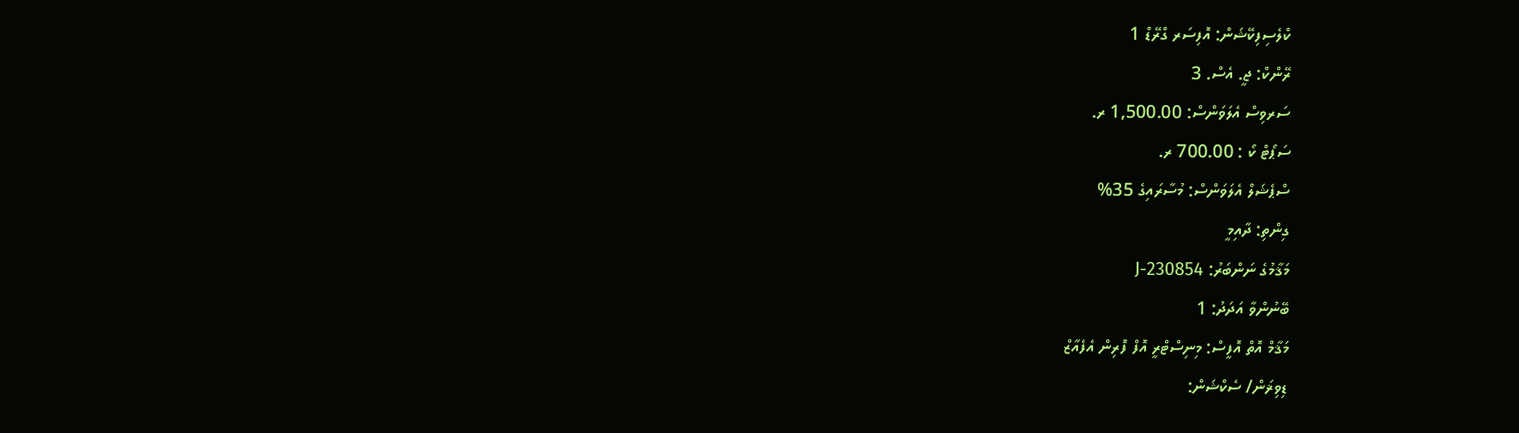ކްލެސިފިކޭޝަން: އޮފިސަރ ގްރޭޑް 1
ރޭންކް: ޖީ. އެސް. 3
ސަރވިސް އެލަވަންސް: 1,500.00 ރ.
ސަޕޯޓް ކޯ : 700.00 ރ.
ސްޕެޝަލް އެލަވަންސް: މުސާރައިގެ 35%
ގިންތި: ދާއިމީ
މަޤާމުގެ ނަންބަރު: J-230854
ބޭނުންވާ އަދަދު: 1
މަޤާމް އޮތް އޮފީސް: މިނިސްޓްރީ އޮފް ފޮރިން އެފެއާޒް
ޑިވިޜަން/ ސެކްޝަން: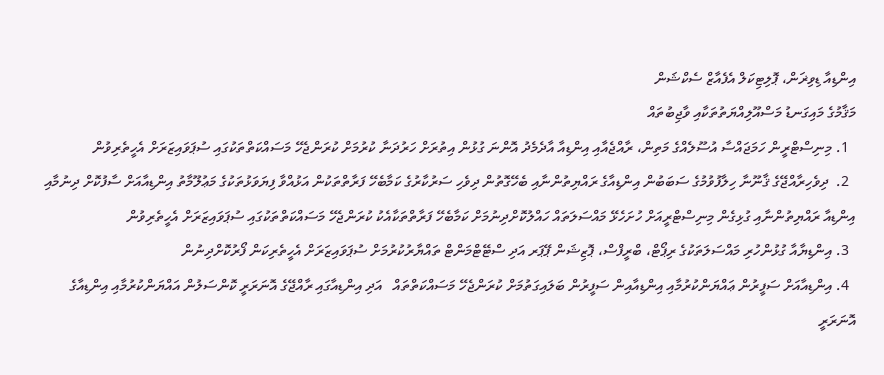އިންޑިއާ ޑިވިޜަން، ޕޮލިޓިކަލް އެފެއާޒް ސެކްޝަން
މަޤާމުގެ މައިގަނޑު މަސްއޫލިއްޔަތުތަކާއި ވާޖިބުތައް
  1. މިނިސްޓްރީން ހަމަޖައްސާ އުސޫލެއްގެ މަތިން، ރާއްޖެއާއި އިންޑިއާ އާދެމެދު އޮންނަ ގުޅުން އިތުރަށް ހަރުދަނާ ކުރުމަށް ކުރަންޖެހޭ މަސައްކަތްތަކުގައި ސުޕަވައިޒަރަށް އެހީތެރިވުން
  2.  ދިވެހިރާއްޖޭގެ ޤާނޫނާ ހިލާފުވުމުގެ ސަބަބުން އިންޑިއާގެ ރައްޔިތުންނާއި ބެހޭގޮތުން ދިވެހި ސަރުކާރުގެ ކަމާބެހޭ ފަރާތްތަކުން އަޅުއްވާ ފިޔަވަޅުތަކުގެ މަޢުލޫމާތު އިންޑިއާއަށް ސާފުކޮށް ދިނުމާއި އިންޑިއާ ރައްޔިތުންނާއި ގުޅިގެން މިނިސްޓްރީއަށް ހުށަހެޅޭ މައްސަލަތައް ހައްލުކޮށްދިނުމަށް ކަމާބެހޭ ފަރާތްތަކާއެކު ކުރަންޖެހޭ މަސައްކަތްތަކުގައި ސުޕަވައިޒަރަށް އެހީތެރިވުން
  3. އިންޑިޔާއާ ގުޅުންހުރި މައްސަލަތަކުގެ ރިޕޯޓް، ބްރީފްސް، ޕޮޒިޝަން ޕޭޕަރ އަދި ސްޓޭޓްމަންޓް ތައްޔާރުކުރުމަށް ސުޕަވައިޒަރަށް އެހީތެރިކަން ފޯރުކޮށްދިނުން
  4. އިންޑިއާއަށް ސަފީރުން ޢައްޔަންކުރުމާއި އިންޑިއާއިން ސަފީރުން ބަލައިގަތުމަށް ކުރަންޖެހޭ މަސައްކަތްތައް   އަދި އިންޑިއާގައި ރާއްޖޭގެ އޮނަރަރީ ކޮންސަލުން އައްޔަންކުރުމާއި އިންޑިއާގެ އޮނަރަރީ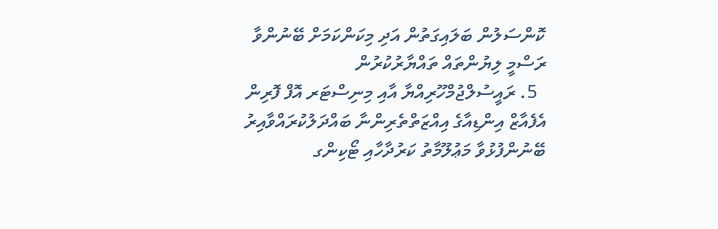ކޮންސަލުން ބަލައިގަތުން އަދި މިކަންކަމަށް ބޭނުންވާ ރަސްމީ ލިޔުންތައް ތައްޔާރުކުރުން
  5. ރައީސުލްޖުމްހޫރިއްޔާ އާއި މިނިސްޓަރ އޮފް ފޮރިން އެފެއާޒް އިންޑިއާގެ އިއްޒަތްތެރިންނާ ބައްދަލުކުރައްވާއިރު ބޭނުންފުޅުވާ މަޢުލޫމާތު ކަރުދާހާއި ޓޯކިންގ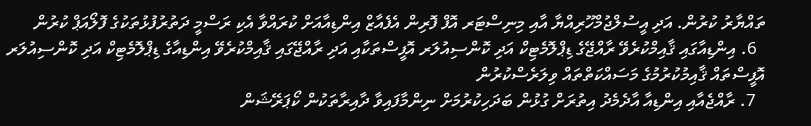ތައްޔާރު ކުރުން. އަދި އީސުލްޖުމްހޫރިއްޔާ އާއި މިނިސްޓަރ އޮފް ފޮރިން އެފެއާޒް އިންޑިއާއަށް ކުރައްވާ އެކި ރަސްމީ ދަތުރުފުޅުތަކުގެ ފޮލޯއަޕް ކުރުން
  6. އިންޑިއާގައި ޤާއިމްކުރެވޭ ރާއްޖޭގެ ޑިޕްލޮމެޓިކް އަދި ކޮންސިއުލަރ އޮފީސްތަކާއި އަދި ރާއްޖޭގައި ޤާއިމްކުރެވޭ އިންޑިއާގެ ޑިޕްލޮމެޓިކް އަދި ކޮންސިއުލަރ އޮފީސްތައް ޤާއިމުކުރުމުގެ މަސައްކަތްތައް ވިލަރެސްކުރުން
  7. ރާއްޖެއާއި އިންޑިއާ އާދެމެދު އިތުރަށް ގުޅުން ބަދަހިކުރުމަށް ނިންމާފައިވާ ދާއިރާތަކުން ކޯޕަރޭޝަން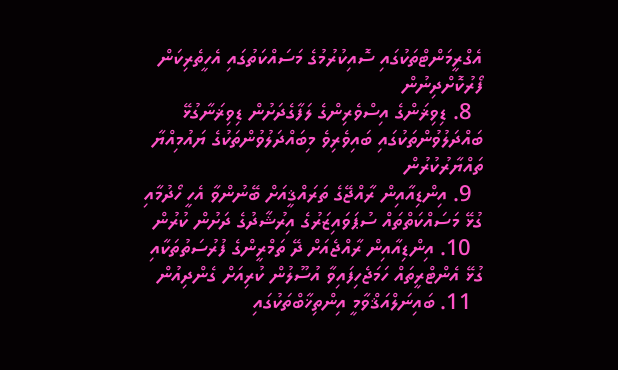އެގްރީމަންޓްތަކުގައި ސޮއިކުރުމުގެ މަސައްކަތުގައި އެހީތެރިކަން ފޯރުކޮށްދިނުން
  8. ޑިވިޜަންގެ އިސްވެރިންގެ ލަފާގެދަށުން ޑިވިޜަނާގުޅޭ ބައްދަލުވުންތަކުގައި ބައިވެރިވެ މިބައްދަލުވުންތަކުގެ ޔައުމިއްޔާ ތައްޔާރުކުރުން
  9. އިންޑިއާއިން ރާއްޖޭގެ ތަރައްޤީއަށް ބޭނުންވާ އެހީ ހޯދުމާއި ގުޅޭ މަސައްކަތްތައް ސުޕަވައިޒަރުގެ އިރުޝާދުގެ ދަށުން ކުރުން
  10. އިންޑިއާއިން ރާއްޖެއަށް ދޭ ތަމްރީންގެ ފުރުސަތުތަކާއި ގުޅޭ އެންޓްރީތައް ހަމަޖެހިފައިވާ އުސޫލުން ކުރިއަށް ގެންދިއުން
  11. ބައިނަލްއަޤްވާމީ އިންތިޚާބްތަކުގައި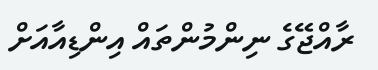ރާއްޖޭގެ ނިންމުންތައް އިންޑިއާއަށް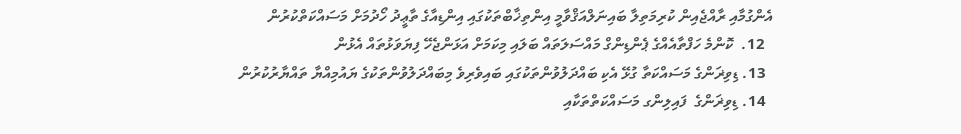އެންގުމާއި ރާއްޖެއިން ކުރިމަތިލާ ބައިނަލްއަޤްވާމީ އިންތިޚާބްތަކުގައި އިންޑިއާގެ ތާޢީދު ހޯދުމަށް މަސައްކަތްކުރުން
  12.  ކޮންމެ ހަފްތާއެއްގެ ޕެންޑިންގް މައްސަލަތައް ބަލައި މިކަމަށް އަޅަންޖެހޭ ފިޔަވަޅުތައް އެޅުން
  13. ޑިވިޜަންގެ މަސައްކަތާ ގުޅޭ އެކި ބައްދަލުވުންތަކުގައި ބައިވެރިވެ މިބައްދަލުވުންތަކުގެ ޔައުމިއްޔާ ތައްޔާރުކުރުން
  14. ޑިވިޜަންގެ  ފައިލިންގ މަސައްކަތްތަކާއި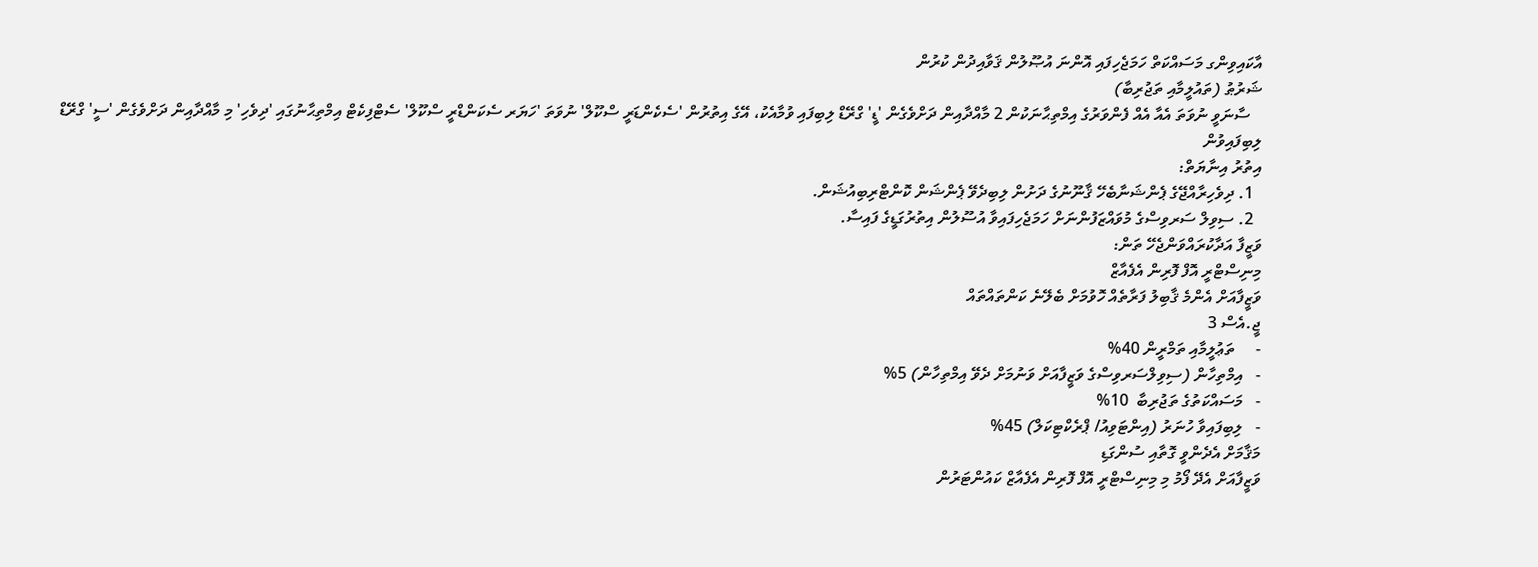އާކައިވިންގ މަސައްކަތް ހަމަޖެހިފައި އޮންނަ އުޞޫލުން ޤަވާއިދުން ކުރުން
ޝަރުޠު (ތައުލީމާއި ތަޖުރިބާ)
   ސާނަވީ ނުވަތަ އެއާ އެއް ފެންވަރުގެ އިމްތިޙާނަކުން 2 މާއްދާއިން ދަށްވެގެން 'ޑީ' ގްރޭޑް ލިބިފައި ވުމާއެކު، އޭގެ އިތުރުން 'ސެކެންޑަރީ ސްކޫލް' ނުވަތަ 'ހަޔަރ ސެކަންޑްރީ ސްކޫލް' ސެޓްފިކެޓް އިމްތިޙާނުގައި 'ދިވެހި' މި މާއްދާއިން ދަށްވެގެން 'ސީ' ގްރޭޑް ލިބިފައިވުން
އިތުރު އިނާޔަތް:
  1. ދިވެހިރާއްޖޭގެ ޕެންޝަނާބެހޭ ޤާނޫނުގެ ދަށުން ލިބިދެވޭ ޕެންޝަން ކޮންޓްރިބިއުޝަން.
  2. ސިވިލް ސަރވިސްގެ މުވައްޒަފުންނަށް ހަމަޖެހިފައިވާ އުސޫލުން އިތުރުގަޑީގެ ފައިސާ.
ވަޒީފާ އަދާކުރައްވަންޖެހޭ ތަން:
މިނިސްޓްރީ އޮފް ފޮރިން އެފެއާޒް
ވަޒީފާއަށް އެންމެ ޤާބިލު ފަރާތެއް ހޮވުމަށް ބެލޭނެ ކަންތައްތައް
ޖީ.އެސް 3
-     ތަޢުލީމާއި ތަމްރީން 40%
-   އިމްތިހާން (ސިވިލްސަރވިސްގެ ވަޒީފާއަށް ވަނުމަށް ދެވޭ އިމްތިހާން) 5%
-   މަސައްކަތުގެ ތަޖުރިބާ  10%
-   ލިބިފައިވާ ހުނަރު (އިންޓަވިއު/ ޕްރެކްޓިކަލް) 45%
މަޤާމަށް އެދެންވީ ގޮތާއި ސުންގަޑި
ވަޒީފާއަށް އެދޭ ފޯމު މި މިނިސްޓްރީ އޮފް ފޮރިން އެފެއާޒް ކައުންޓަރުން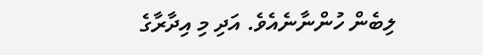ލިބެން ހުންނާނެއެވެ. އަދި މި އިދާރާގެ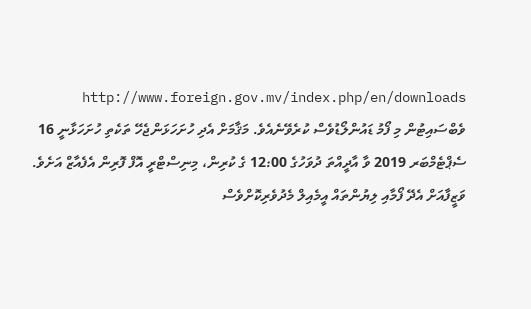http://www.foreign.gov.mv/index.php/en/downloads  ވެބްސައިޓުން މި ފޯމު ޑައުންލޯޑުވެސް ކުރެވޭނެއެވެ. މަޤާމަށް އެދި ހުށަހަޅަންޖެހޭ ތަކެތި ހުށަހަޅާނީ 16 ސެޕްޓެމްބަރ 2019 ވާ އާދީއްތަ ދުވަހުގެ 12:00 ގެ ކުރިން، މިނިސްޓްރީ އޮފް ފޮރިން އެފެއާޒް އަށެވެ. ވަޒީފާއަށް އެދޭ ފޯމާއި ލިޔުންތައް އީމެއިލް މެދުވެރިކޮށްވެސް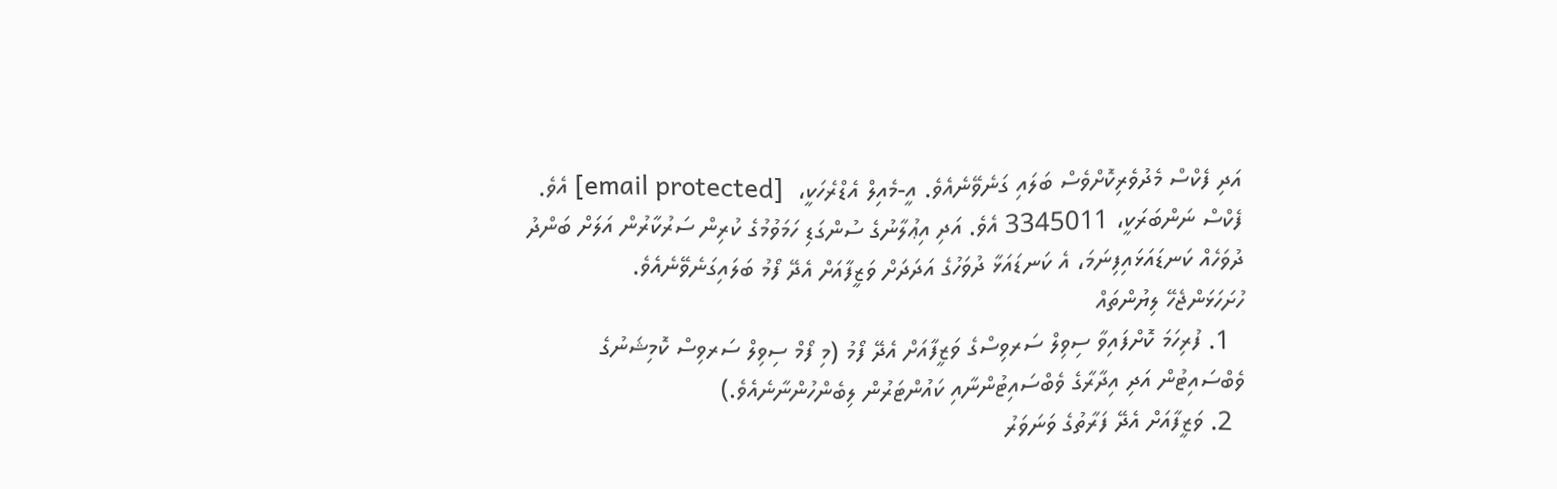އަދި ފެކްސް މެދުވެރިކޮށްވެސް ބަލައި ގަނެވޭނެއެވެ. އީ-މެއިލް އެޑްރެހަކީ،  [email protected] އެވެ. ފެކްސް ނަންބަރަކީ، 3345011 އެވެ. އަދި އިޢުލާނުގެ ސުންގަޑި ހަމަވުމުގެ ކުރިން ސަރުކާރުން އަލަށް ބަންދު ދުވަހެއް ކަނޑައަޅައިފިނަމަ، އެ ކަނޑައަޅާ ދުވަހުގެ އަދަދަށް ވަޒީފާއަށް އެދޭ ފޯމު ބަލައިގަނެވޭނެއެވެ.
ހުށަހަޅަންޖެހޭ ލިޔުންތައް
  1. ފުރިހަމަ ކޮށްފައިވާ ސިވިލް ސަރވިސްގެ ވަޒީފާއަށް އެދޭ ފޯމު (މި ފޯމް ސިވިލް ސަރވިސް ކޮމިޝަނުގެ ވެބްސައިޓުން އަދި އިދާރާގެ ވެބްސައިޓުންނާއި ކައުންޓަރުން ލިބެންހުންނާނެއެވެ.)
  2. ވަޒީފާއަށް އެދޭ ފަރާތުގެ ވަނަވަރު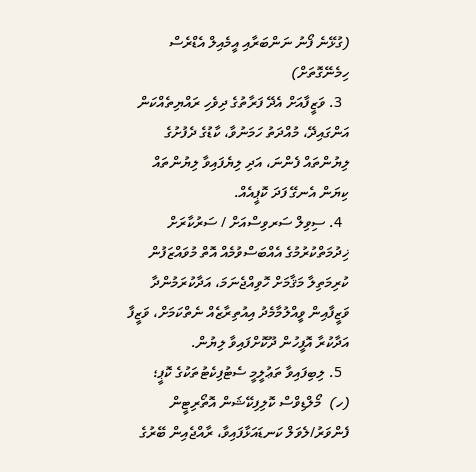(ގުޅޭނެ ފޯނު ނަންބަރާއި އީމެއިލް އެޑްރެސް ހިމެނޭގޮތަށް)
  3. ވަޒީފާއަށް އެދޭ ފަރާތުގެ ދިވެހި ރައްޔިތެއްކަން އަންގައިދޭ، މުއްދަތު ހަމަނުވާ، ކާޑުގެ ދެފުށުގެ ލިޔުންތައް ފެންނަ، އަދި ލިޔެފައިވާ ލިޔުންތައް ކިޔަން އެނގޭ ފަދަ ކޮޕީއެއް.
  4. ސިވިލް ސަރވިސްއަށް / ސަރުކާރަށް ޚިދުމަތްކުރުމުގެ އެއްބަސްވުމެއް އޮތް މުވައްޒަފުން ކުރިމަތިލާ މަޤާމަށް ހޮވިއްޖެނަމަ، އަދާކުރަމުންދާ ވަޒީފާއިން ވީއްލުމާމެދު އިއުތިރާޒެއް ނެތްކަމަށް، ވަޒީފާ އަދާކުރާ އޮފީހުން ދޫކޮށްފައިވާ ލިޔުން.
  5. ލިބިފައިވާ ތަޢުލީމީ ސެޓުފިކެޓުތަކުގެ ކޮޕީ؛
(ހ)  މޯލްޑިވްސް ކޮލިފިކޭޝަން އޮތޯރިޓީން ފެންވަރު/ލެވަލް ކަނޑައަޅާފައިވާ، ރާއްޖެއިން ބޭރުގެ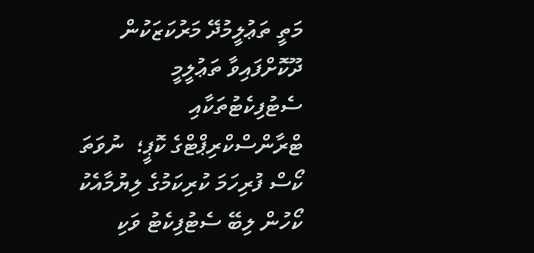މަތީ ތަޢުލީމުދޭ މަރުކަޒަކުން ދޫކޮށްފައިވާ ތަޢުލީމީ ސެޓުފިކެޓުތަކާއި ޓްރާންސްކްރިޕްޓްގެ ކޮޕީ؛  ނުވަތަ ކޯސް ފުރިހަމަ ކުރިކަމުގެ ލިޔުމާއެކު ކޯހުން ލިބޭ ސެޓުފިކެޓު ވަކި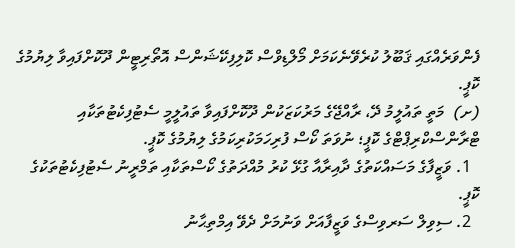ފެންވަރެއްގައި ޤަބޫލު ކުރެވޭނެކަމަށް މޯލްޑިވްސް ކޮލިފިކޭޝަންސް އޮތޯރިޓީން ދޫކޮށްފައިވާ ލިޔުމުގެ ކޮޕީ.
(ށ)  މަތީ ތައުލީމު ދޭ، ރާއްޖޭގެ މަރުކަޒަކުން ދޫކޮށްފައިވާ ތައުލީމީ ސެޓުފިކެޓުތަކާއި ޓްރާންސްކްރިޕްޓްގެ ކޮޕީ؛ ނުވަތަ ކޯސް ފުރިހަމަކުރިކަމުގެ ލިޔުމުގެ ކޮޕީ.
  1. ވަޒީފާގެ މަސައްކަތުގެ ދާއިރާއާ ގުޅޭ ކުރު މުއްދަތުގެ ކޯސްތަކާއި ތަމްރީނު ސެޓުފިކެޓުތަކުގެ ކޮޕީ.
  2. ސިވިލް ސަރވިސްގެ ވަޒީފާއަށް ވަނުމަށް ދެވޭ އިމްތިޙާނު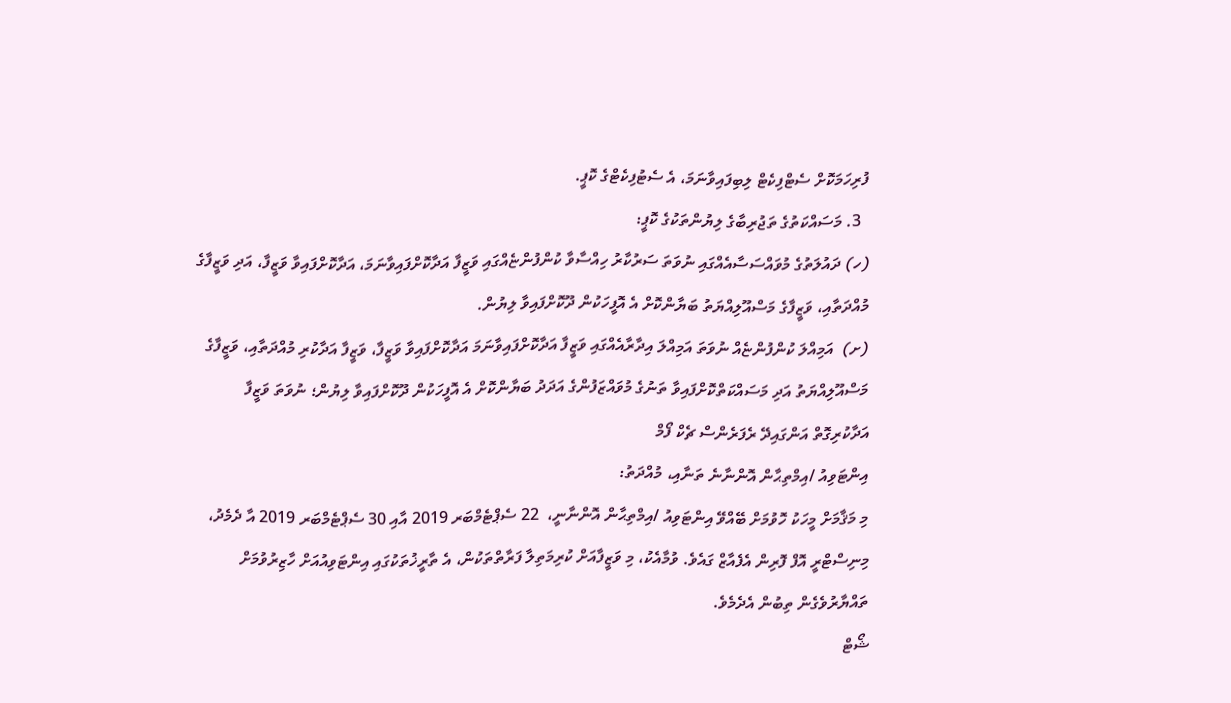ފުރިހަމަކޮށް ސެޓްފިކެޓް ލިބިފައިވާނަމަ، އެ ސެޓުފިކެޓްގެ ކޮޕީ.
  3. މަސައްކަތުގެ ތަޖުރިބާގެ ލިޔުންތަކުގެ ކޮޕީ:
(ހ) ދައުލަތުގެ މުވައްސަސާއެއްގައި ނުވަތަ ސަރުކާރު ހިއްސާވާ ކުންފުންޏެއްގައި ވަޒީފާ އަދާކޮށްފައިވާނަމަ، އަދާކޮށްފައިވާ ވަޒީފާ، އަދި ވަޒީފާގެ މުއްދަތާއި، ވަޒީފާގެ މަސްއޫލިއްޔަތު ބަޔާންކޮށް އެ އޮފީހަކުން ދޫކޮށްފައިވާ ލިޔުން.
(ށ)  އަމިއްލަ ކުންފުންޏެއް ނުވަތަ އަމިއްލަ އިދާރާއެއްގައި ވަޒީފާ އަދާކޮށްފައިވާނަމަ އަދާކޮށްފައިވާ ވަޒީފާ، ވަޒީފާ އަދާކުރި މުއްދަތާއި، ވަޒީފާގެ މަސްއޫލިއްޔަތު އަދި މަސައްކަތްކޮށްފައިވާ ތަނުގެ މުވައްޒަފުންގެ އަދަދު ބަޔާންކޮށް އެ އޮފީހަކުން ދޫކޮށްފައިވާ ލިޔުން؛ ނުވަތަ ވަޒީފާ އަދާކުރިގޮތް އަންގައިދޭ ރެފަރެންސް ޗެކް ފޯމް
އިންޓަވިއު /އިމްތިޙާން އޮންނާނެ ތަނާއި، މުއްދަތު:
މި މަޤާމަށް މީހަކު ހޮވުމަށް ބޭއްވޭ އިންޓަވިއު /އިމްތިޙާން އޮންނާނީ،  22 ސެޕްޓެމްބަރ 2019 އާއި 30 ސެޕްޓެމްބަރ 2019 އާ ދެމެދު، މިނިސްޓްރީ އޮފް ފޮރިން އެފެއާޒް ގައެވެ. ވުމާއެކު، މި ވަޒީފާއަށް ކުރިމަތިލާ ފަރާތްތަކުން، އެ ތާރީޚުތަކުގައި އިންޓަވިއުއަށް ހާޒިރުވުމަށް ތައްޔާރުވެގެން ތިބުން އެދެމެވެ.
ޝޯޓް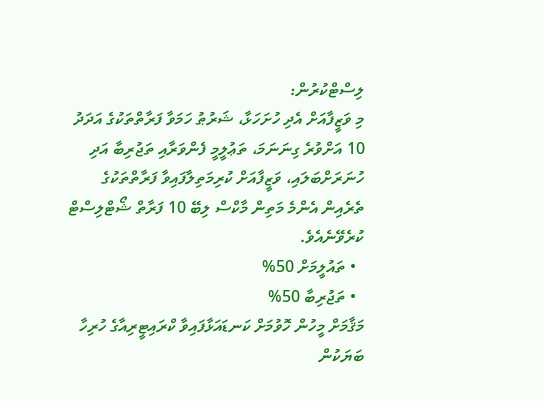ލިސްޓްކުރުން:
މި ވަޒީފާއަށް އެދި ހުށަހަޅާ، ޝަރުޠު ހަމަވާ ފަރާތްތަކުގެ އަދަދު 10 އަށްވުރެ ގިނަނަމަ، ތަޢުލީމީ ފެންވަރާއި ތަޖުރިބާ އަދި ހުނަރަށްބަލައި، ވަޒީފާއަށް ކުރިމަތިލާފައިވާ ފަރާތްތަކުގެ ތެރެއިން އެންމެ މަތިން މާކްސް ލިބޭ 10 ފަރާތް ޝޯޓްލިސްޓް ކުރެވޭނެއެވެ.
  • ތައުލީމަށް 50%
  • ތަޖުރިބާ 50%
މަޤާމަށް މީހުން ހޮވުމަށް ކަނޑައަޅާފައިވާ ކްރައިޓީރިއާގެ ހުރިހާ ބަޔަކުން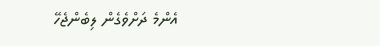އެންމެ ދަށްވެގެން ލިބެންޖެހޭ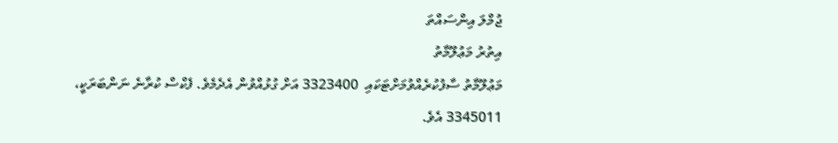ޖުމްލަ އިންސައްތަ
އިތުރު މަޢުލޫމާތު
މަޢުލޫމާތު ސާފުކުރެއްވުމަށްޓަކައި  3323400 އަށް ގުޅުއްވުން އެދެމެވެ. ފެކްސް ކުރާނެ ނަންބަރަކީ، 3345011 އެވެ.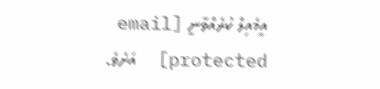އީމެއިލް ކުރެއްވާނީ [email protected]  އަށެވެ.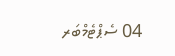04 ސެޕްޓެމްބަރ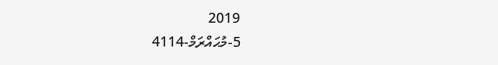2019
5-މުޙައްރަމް-4114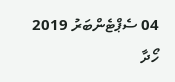04 ސެޕްޓެންބަރު 2019
ހޯދާ